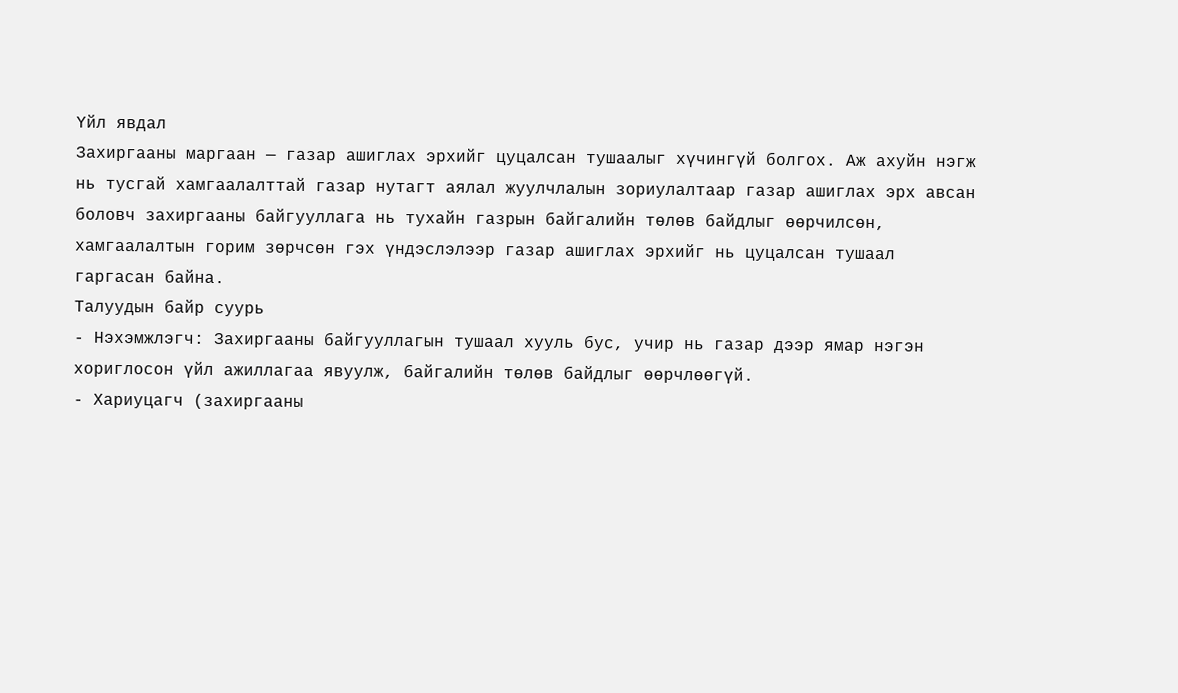Үйл явдал
Захиргааны маргаан — газар ашиглах эрхийг цуцалсан тушаалыг хүчингүй болгох. Аж ахуйн нэгж нь тусгай хамгаалалттай газар нутагт аялал жуулчлалын зориулалтаар газар ашиглах эрх авсан боловч захиргааны байгууллага нь тухайн газрын байгалийн төлөв байдлыг өөрчилсөн, хамгаалалтын горим зөрчсөн гэх үндэслэлээр газар ашиглах эрхийг нь цуцалсан тушаал гаргасан байна.
Талуудын байр суурь
- Нэхэмжлэгч: Захиргааны байгууллагын тушаал хууль бус, учир нь газар дээр ямар нэгэн хориглосон үйл ажиллагаа явуулж, байгалийн төлөв байдлыг өөрчлөөгүй.
- Хариуцагч (захиргааны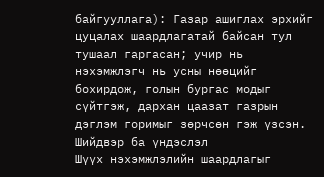байгууллага): Газар ашиглах эрхийг цуцалах шаардлагатай байсан тул тушаал гаргасан; учир нь нэхэмжлэгч нь усны нөөцийг бохирдож, голын бургас модыг сүйтгэж, дархан цаазат газрын дэглэм горимыг зөрчсөн гэж үзсэн.
Шийдвэр ба үндэслэл
Шүүх нэхэмжлэлийн шаардлагыг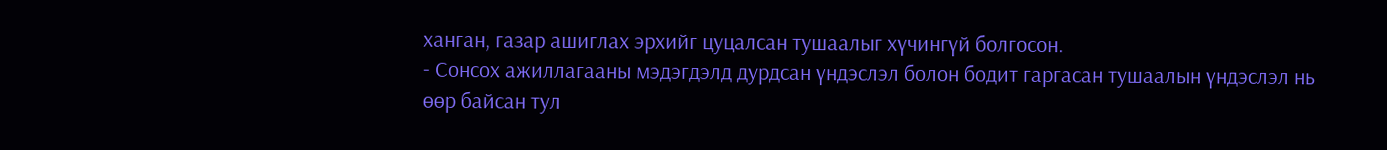ханган, газар ашиглах эрхийг цуцалсан тушаалыг хүчингүй болгосон.
- Сонсох ажиллагааны мэдэгдэлд дурдсан үндэслэл болон бодит гаргасан тушаалын үндэслэл нь өөр байсан тул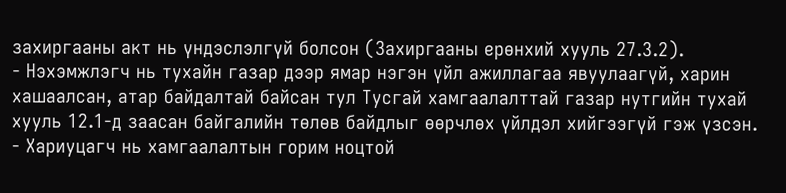захиргааны акт нь үндэслэлгүй болсон (Захиргааны ерөнхий хууль 27.3.2).
- Нэхэмжлэгч нь тухайн газар дээр ямар нэгэн үйл ажиллагаа явуулаагүй, харин хашаалсан, атар байдалтай байсан тул Тусгай хамгаалалттай газар нутгийн тухай хууль 12.1-д заасан байгалийн төлөв байдлыг өөрчлөх үйлдэл хийгээгүй гэж үзсэн.
- Хариуцагч нь хамгаалалтын горим ноцтой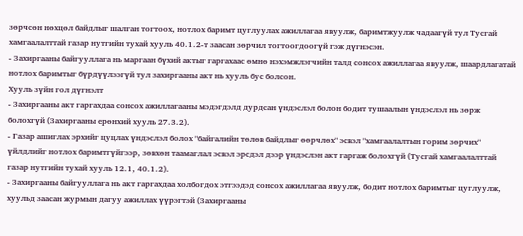зөрчсөн нөхцөл байдлыг шалган тогтоох, нотлох баримт цуглуулах ажиллагаа явуулж, баримтжуулж чадаагүй тул Тусгай хамгаалалттай газар нутгийн тухай хууль 40.1.2-т заасан зөрчил тогтоогдоогүй гэж дүгнэсэн.
- Захиргааны байгууллага нь маргаан бүхий актыг гаргахаас өмнө нэхэмжлэгчийн талд сонсох ажиллагаа явуулж, шаардлагатай нотлох баримтыг бүрдүүлээгүй тул захиргааны акт нь хууль бус болсон.
Хууль зүйн гол дүгнэлт
- Захиргааны акт гаргахдаа сонсох ажиллагааны мэдэгдэлд дурдсан үндэслэл болон бодит тушаалын үндэслэл нь зөрж болохгүй (Захиргааны ерөнхий хууль 27.3.2).
- Газар ашиглах эрхийг цуцлах үндэслэл болох "байгалийн төлөв байдлыг өөрчлөх" эсвэл "хамгаалалтын горим зөрчих" үйлдлийг нотлох баримтгүйгээр, зөвхөн таамаглал эсвэл эрсдэл дээр үндэслэн акт гаргаж болохгүй (Тусгай хамгаалалттай газар нутгийн тухай хууль 12.1, 40.1.2).
- Захиргааны байгууллага нь акт гаргахдаа холбогдох этгээдэд сонсох ажиллагаа явуулж, бодит нотлох баримтыг цуглуулж, хуульд заасан журмын дагуу ажиллах үүрэгтэй (Захиргааны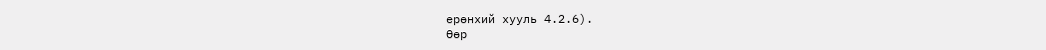ерөнхий хууль 4.2.6).
Өөр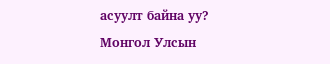асуулт байна уу?
Монгол Улсын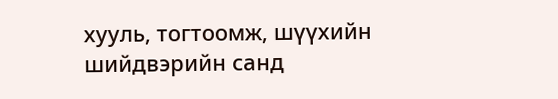хууль, тогтоомж, шүүхийн шийдвэрийн санд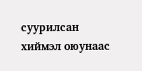суурилсан хиймэл оюунаас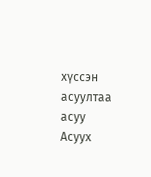хүссэн асуултаа асуу
Асуух